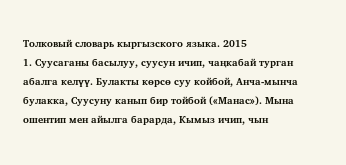Толковый словарь кыргызского языка. 2015
1. Суусаганы басылуу, суусун ичип, чаңкабай турган абалга келүү. Булакты көрсө суу койбой, Анча-мынча булакка, Суусуну канып бир тойбой («Манас»). Мына ошентип мен айылга барарда, Кымыз ичип, чын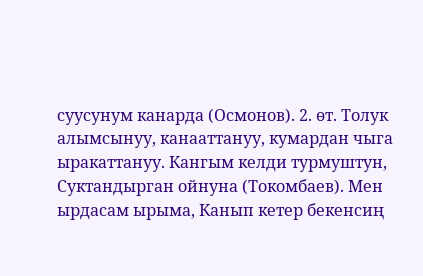суусунум канарда (Осмонов). 2. өт. Толук алымсынуу, канааттануу, кумардан чыга ыракаттануу. Кангым келди турмуштун, Суктандырган ойнуна (Токомбаев). Мен ырдасам ырыма, Канып кетер бекенсиң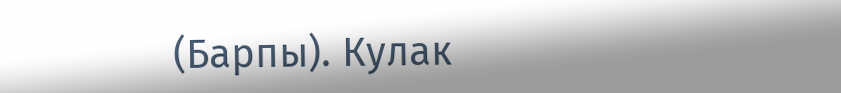(Барпы). Кулак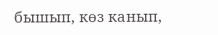бышып, көз канып,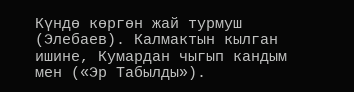Күндө көргөн жай турмуш (Элебаев). Калмактын кылган ишине, Кумардан чыгып кандым мен («Эр Табылды»).